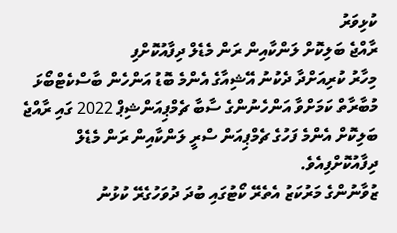ކުޅިވަރު
ރާއްޖެ ބަލިކޮށް ލަންކާއިން ރަން މެޑެލް ދިފާއުކޮށްފި
މިހާރު ކުރިއަށްދާ ދެކުނު އޭޝިއާގެ އެންމެ ބޮޑު އަންހެން ބާސްކެޓްބޯޅަ މުބާރާތް ކަމަށްވާ އަންހެނުންގެ ސާބާ ޗެމްޕިއަންޝިޕް 2022 ގައި ރާއްޖެ ބަލިކޮށް އެންމެ ފަހުގެ ޗެމްޕިއަން ސްރީ ލަންކާއިން ރަން މެޑެލް ދިފާއުކޮށްފިއެވެ.
ޒުވާނުންގެ މަރުކަޒު އެތެރޭ ކޯޓުގައި ބުދަ ދުވަހުގެރޭ ކުޅުނު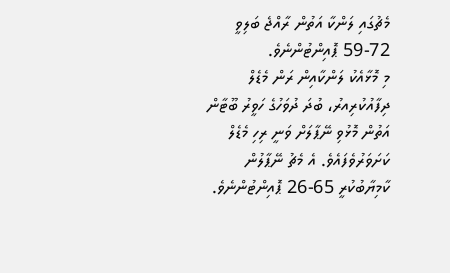މެޗުގައި ލަންކާ އަތުން ރާއްޖެ ބަލިވީ 72-59 ޕޮއިންޓުންނެވެ.
މި މޮޅާއެކު ލަންކާއިން ރަން މެޑެލް ދިފާއުކުރިއރު، ބުދަ ދުވަހުގެ ހަވީރު ބޫޓާން އަތުން މޮޅުވި ނޭޕާލަށް ވަނީ ރިހި މެޑެލް ކަށަވަރުވެފައެވެ. އެ މެޗު ނޭޕާލުން ކާމިޔާބުކުރީ 65-26 ޕޮއިންޓުންނެވެ.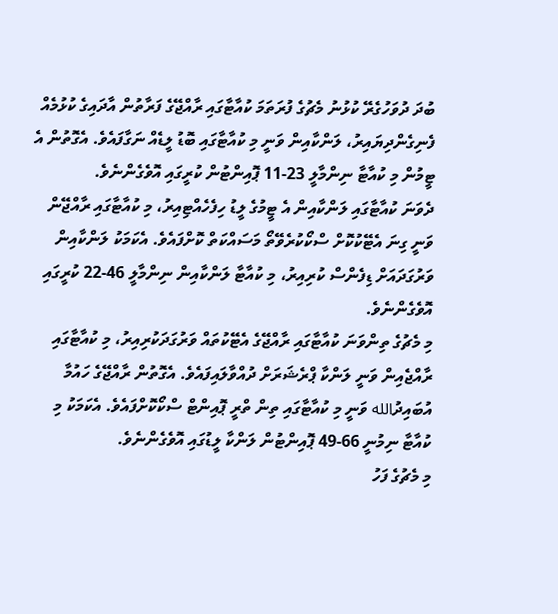ބުދަ ދުވަހުގެރޭ ކުޅުނު މެޗުގެ ފުރަތަމަ ކުއާޓާގައި ރާއްޖޭގެ ފަރާތުން އާދައިގެ ކުޅުމެއް ފެނިގެންދިޔައިރު، ލަންކާއިން ވަނީ މި ކުއާޓާގައި ބޮޑު ލީޑެއް ނަގާފައެވެ. އެގޮތުން އެ ޓީމުން މި ކުއާޓާ ނިންމާލީ 23-11 ޕޮއިންޓުން ކުރީގައި އޮވެގެންނެވެ.
ދެވަނަ ކުއާޓާގައި ލަންކާއިން އެ ޓީމުގެ ލީޑު ހިފެހެއްޓިއިރު، މި ކުއާޓާގައި ރާއްޖޭން ވަނީ ގިނަ އެޓޭކުކޮށް ސްކޯކުރެވޭތޯ މަސައްކަތް ކޮށްފައެވެ. އެކަމަކު ލަންކާއިން ވަރުގަދައަށް ޑިފެންސް ކުރިއިރު، މި ކުއާޓާ ލަންކާއިން ނިންމާލީ 46-22 ކުރީގައި އޮވެގެންނެވެ.
މި މެޗުގެ ތިންވަނަ ކުއާޓާގައި ރާއްޖޭގެ އެޓޭކުތައް ވަރުގަދަކުރިއިރު، މި ކުއާޓާގައި ރާއްޖެއިން ވަނީ ލަންކާ ޕްރެޝަރަށް ދުއްވާލައިފައެވެ. އެގޮތުން ރާއްޖޭގެ ހައުމާ އުބައިދުالله ވަނީ މި ކުއާޓާގައި ތިން ތްރީ ޕޮއިންޓް ސްކޯކޮށްފައެވެ. އެކަމަކު މި ކުއާޓާ ނިމުނީ 66-49 ޕޮއިންޓުން ލަންކާ ލީޑުގައި އޮވެގެންނެވެ.
މި މެޗުގެ ފަހު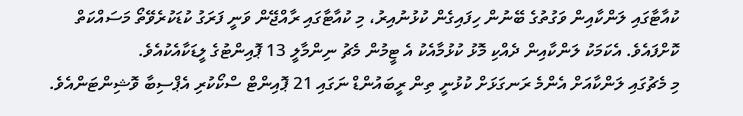ކުއާޓާގައި ލަންކާއިން ވަގުތުގެ ބޭނުން ހިފައިގެން ކުޅުނުއިރު، މި ކުއާޓާގައި ރާއްޖޭން ވަނީ ފަރަގު ކުޑަކުރެވޭތޯ މަސައްކަތް ކޮށްފައެވެ. އެކަމަކު ލަންކާއިން ދެއްކި މޮޅު ކުޅުމާއެކު އެ ޓީމުން މެޗު ނިންމާލީ 13 ޕޮއިންޓުގެ ލީޑަކާއެކުއެވެ.
މި މެޗުގައި ލަންކާއަށް އެންމެ ރަނގަޅަށް ކުޅުނީ ތިން ރީބައުންޑް ނަގައި 21 ޕޮއިންޓް ސްކޯކުރި އެޕްސިބާ ވޮޝިންޓަންއެވެ.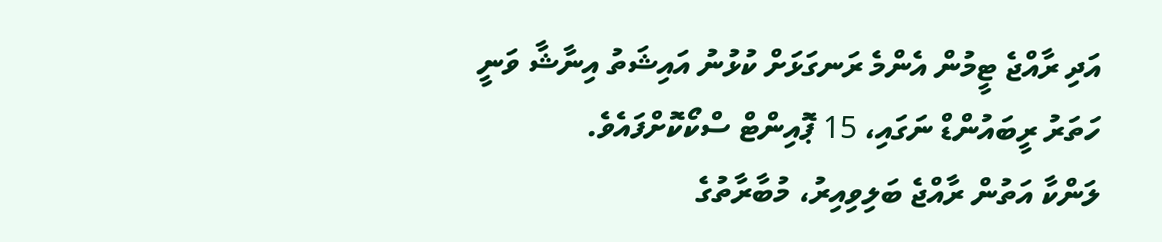އަދި ރާއްޖެ ޓީމުން އެންމެ ރަނގަޅަށް ކުޅުނު އައިޝަތު އިނާޝާ ވަނީ ހަތަރު ރީބައުންޑް ނަގައި، 15 ޕޮއިންޓް ސްކޯކޮށްފައެވެ.
ލަންކާ އަތުން ރާއްޖެ ބަލިވިއިރު، މުބާރާތުގެ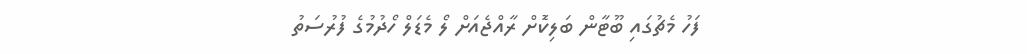ފަހު މެޗުގައި ބޫޓާން ބަލިކޮށް ރާއްޖެއަށް ލޯ މެޑަލް ހޯދުމުގެ ފުރުސަތު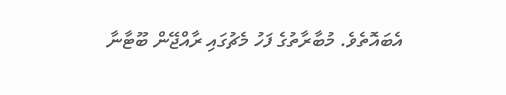އެބައޮތެވެ. މުބާރާތުގެ ފަހު މެޗުގައި ރާއްޖޭން ބޫޓާނާ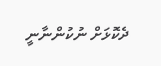ދެކޮޅަށް ނުކުންނާނީ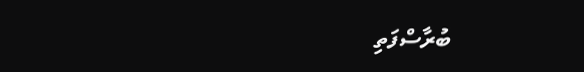ބުރާސްފަތި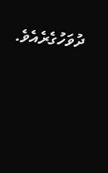ދުވަހުގެރެއެވެ.